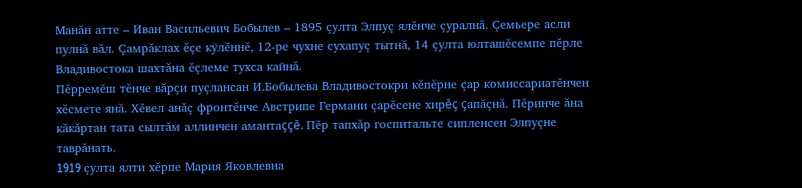Манăн атте – Иван Васильевич Бобылев – 1895 çулта Элпуç ялĕнче çуралнă. Çемьере асли пулнă вăл. Çамрăклах ĕçе кÿлĕннĕ, 12-ре чухне сухапуç тытнă, 14 çулта юлташĕсемпе пĕрле Владивостока шахтăна ĕçлеме тухса кайнă.
Пĕрремĕш тĕнче вăрçи пуçлансан И.Бобылева Владивостокри кĕпĕрне çар комиссариатĕнчен хĕсмете янă. Хĕвел анăç фронтĕнче Австрипе Германи çарĕсене хирĕç çапăçнă. Пĕринче ăна кăкăртан тата сылтăм аллинчен амантаççĕ. Пĕр тапхăр госпитальте сипленсен Элпуçне таврăнать.
1919 çулта ялти хĕрпе Мария Яковлевна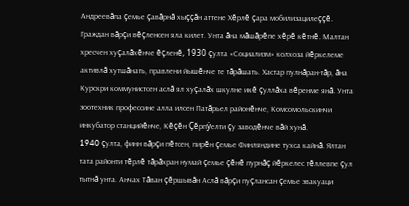Андреевăпа çемье çавăрнă хыççăн аттене Хĕрлĕ çара мобилизацилеççĕ. Граждан вăрçи вĕçленсен яла килет. Унта ăна мăшăрĕпе хĕрĕ кĕтнĕ. Малтан хресчен хуçалăхĕнче ĕçленĕ, 1930 çулта «Социализм» колхоза йĕркелеме активлă хутшăнать, правлени йышĕнче те тăрăшать. Хастар пулнăран-тăр, ăна Курскри коммунистсен аслă ял хуçалăх шкулне икĕ çуллăха вĕренме янă. Унта зоотехник профессине алла илсен Патăрьел районĕнче, Комсомольскинчи инкубатор станцийĕнче, Кĕçĕн Çĕрпÿелти çу заводĕнче вăй хунă.
1940 çулта, финн вăрçи пĕтсен, пирĕн çемье Финляндине тухса кайнă. Ялтан тата районти тĕрлĕ тăрăхран нумай çемье çĕнĕ пурнăç йĕркелес тĕллевпе çул тытнă унта. Анчах Тăван çĕршывăн Аслă вăрçи пуçлансан çемье эвакуаци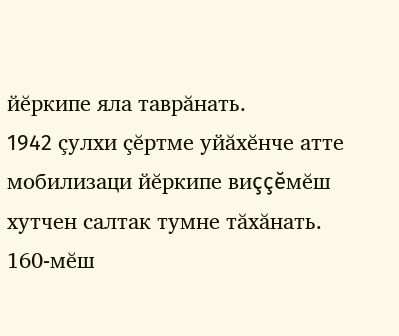йĕркипе яла таврăнать.
1942 çулхи çĕртме уйăхĕнче атте мобилизаци йĕркипе виççĕмĕш хутчен салтак тумне тăхăнать. 160-мĕш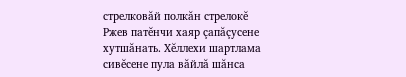стрелковăй полкăн стрелокĕ Ржев патĕнчи хаяр çапăçусене хутшăнать. Хĕллехи шартлама сивĕсене пула вăйлă шăнса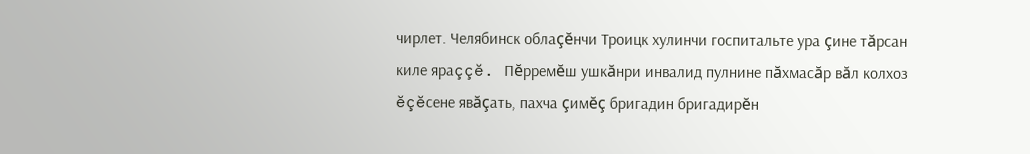чирлет. Челябинск облаçĕнчи Троицк хулинчи госпитальте ура çине тăрсан киле яраççĕ. Пĕрремĕш ушкăнри инвалид пулнине пăхмасăр вăл колхоз ĕçĕсене явăçать, пахча çимĕç бригадин бригадирĕн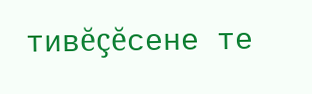тивĕçĕсене те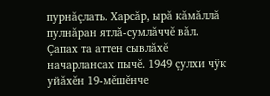пурнăçлать. Харсăр, ырă кăмăллă пулнăран ятлă-сумлăччĕ вăл. Çапах та аттен сывлăхĕ начарлансах пычĕ. 1949 çулхи чÿк уйăхĕн 19-мĕшĕнче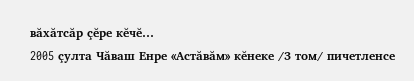вăхăтсăр çĕре кĕчĕ…
2005 çулта Чăваш Енре «Астăвăм» кĕнеке /3 том/ пичетленсе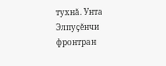тухнă. Унта Элпуçĕнчи фронтран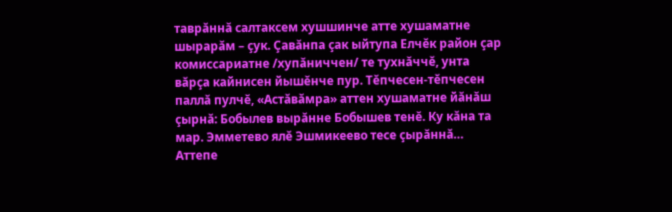таврăннă салтаксем хушшинче атте хушаматне шырарăм – çук. Çавăнпа çак ыйтупа Елчĕк район çар комиссариатне /хупăниччен/ те тухнăччĕ, унта вăрçа кайнисен йышĕнче пур. Тĕпчесен-тĕпчесен паллă пулчĕ, «Астăвăмра» аттен хушаматне йăнăш çырнă: Бобылев вырăнне Бобышев тенĕ. Ку кăна та мар. Эмметево ялĕ Эшмикеево тесе çырăннă…
Аттепе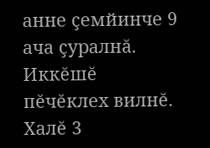анне çемйинче 9 ача çуралнă. Иккĕшĕ пĕчĕклех вилнĕ. Халĕ 3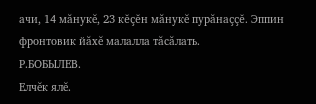ачи, 14 мăнукĕ, 23 кĕçĕн мăнукĕ пурăнаççĕ. Эппин фронтовик йăхĕ малалла тăсăлать.
Р.БОБЫЛЕВ.
Елчĕк ялĕ.